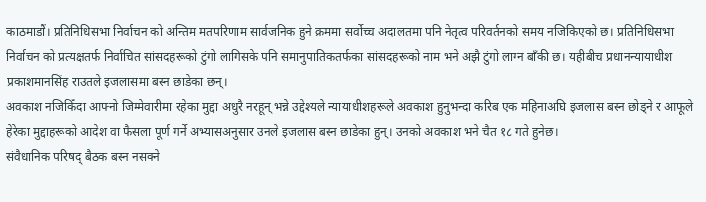काठमाडौं। प्रतिनिधिसभा निर्वाचन को अन्तिम मतपरिणाम सार्वजनिक हुने क्रममा सर्वोच्च अदालतमा पनि नेतृत्व परिवर्तनको समय नजिकिएको छ। प्रतिनिधिसभा निर्वाचन को प्रत्यक्षतर्फ निर्वाचित सांसदहरूको टुंगो लागिसके पनि समानुपातिकतर्फका सांसदहरूको नाम भने अझै टुंगो लाग्न बाँकी छ। यहीबीच प्रधानन्यायाधीश प्रकाशमानसिंह राउतले इजलासमा बस्न छाडेका छन्।
अवकाश नजिकिँदा आफ्नो जिम्मेवारीमा रहेका मुद्दा अधुरै नरहून् भन्ने उद्देश्यले न्यायाधीशहरूले अवकाश हुनुभन्दा करिब एक महिनाअघि इजलास बस्न छोड्ने र आफूले हेरेका मुद्दाहरूको आदेश वा फैसला पूर्ण गर्ने अभ्यासअनुसार उनले इजलास बस्न छाडेका हुन्। उनको अवकाश भने चैत १८ गते हुनेछ।
संवैधानिक परिषद् बैठक बस्न नसक्ने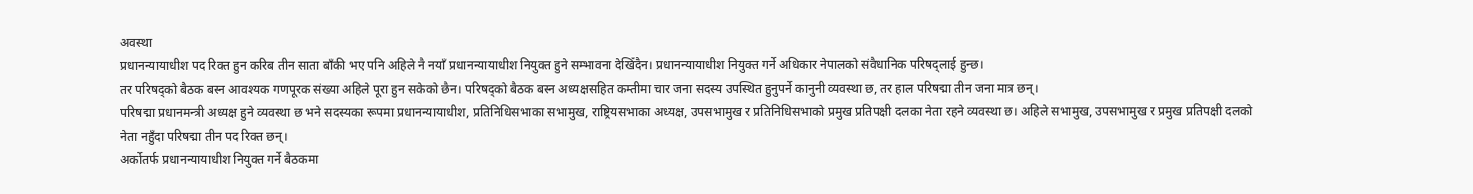अवस्था
प्रधानन्यायाधीश पद रिक्त हुन करिब तीन साता बाँकी भए पनि अहिले नै नयाँ प्रधानन्यायाधीश नियुक्त हुने सम्भावना देखिँदैन। प्रधानन्यायाधीश नियुक्त गर्ने अधिकार नेपालको संवैधानिक परिषद्लाई हुन्छ।
तर परिषद्को बैठक बस्न आवश्यक गणपूरक संख्या अहिले पूरा हुन सकेको छैन। परिषद्को बैठक बस्न अध्यक्षसहित कम्तीमा चार जना सदस्य उपस्थित हुनुपर्ने कानुनी व्यवस्था छ, तर हाल परिषद्मा तीन जना मात्र छन्।
परिषद्मा प्रधानमन्त्री अध्यक्ष हुने व्यवस्था छ भने सदस्यका रूपमा प्रधानन्यायाधीश, प्रतिनिधिसभाका सभामुख, राष्ट्रियसभाका अध्यक्ष, उपसभामुख र प्रतिनिधिसभाको प्रमुख प्रतिपक्षी दलका नेता रहने व्यवस्था छ। अहिले सभामुख, उपसभामुख र प्रमुख प्रतिपक्षी दलको नेता नहुँदा परिषद्मा तीन पद रिक्त छन्।
अर्कोतर्फ प्रधानन्यायाधीश नियुक्त गर्ने बैठकमा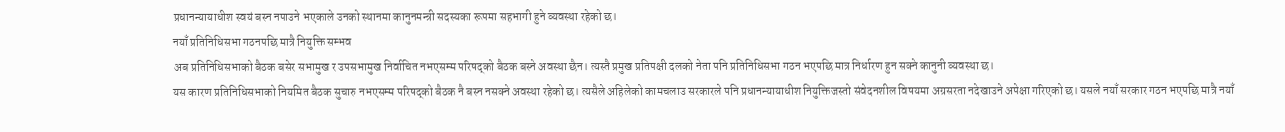प्रधानन्यायाधीश स्वयं बस्न नपाउने भएकाले उनको स्थानमा कानुनमन्त्री सदस्यका रूपमा सहभागी हुने व्यवस्था रहेको छ।
नयाँ प्रतिनिधिसभा गठनपछि मात्रै नियुक्ति सम्भव
अब प्रतिनिधिसभाको बैठक बसेर सभामुख र उपसभामुख निर्वाचित नभएसम्म परिषद्को बैठक बस्ने अवस्था छैन। त्यस्तै प्रमुख प्रतिपक्षी दलको नेता पनि प्रतिनिधिसभा गठन भएपछि मात्र निर्धारण हुन सक्ने कानुनी व्यवस्था छ।
यस कारण प्रतिनिधिसभाको नियमित बैठक सुचारु नभएसम्म परिषद्को बैठक नै बस्न नसक्ने अवस्था रहेको छ। त्यसैले अहिलेको कामचलाउ सरकारले पनि प्रधानन्यायाधीश नियुक्तिजस्तो संवेदनशील विषयमा अग्रसरता नदेखाउने अपेक्षा गरिएको छ। यसले नयाँ सरकार गठन भएपछि मात्रै नयाँ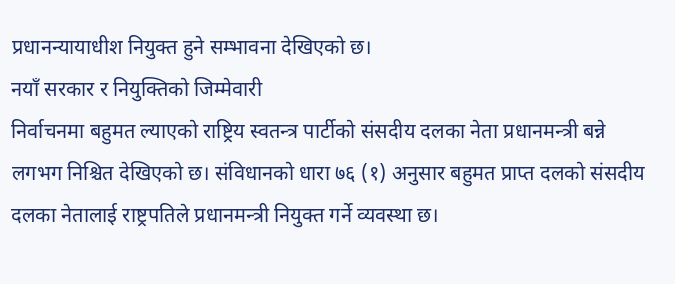प्रधानन्यायाधीश नियुक्त हुने सम्भावना देखिएको छ।
नयाँ सरकार र नियुक्तिको जिम्मेवारी
निर्वाचनमा बहुमत ल्याएको राष्ट्रिय स्वतन्त्र पार्टीको संसदीय दलका नेता प्रधानमन्त्री बन्ने लगभग निश्चित देखिएको छ। संविधानको धारा ७६ (१) अनुसार बहुमत प्राप्त दलको संसदीय दलका नेतालाई राष्ट्रपतिले प्रधानमन्त्री नियुक्त गर्ने व्यवस्था छ।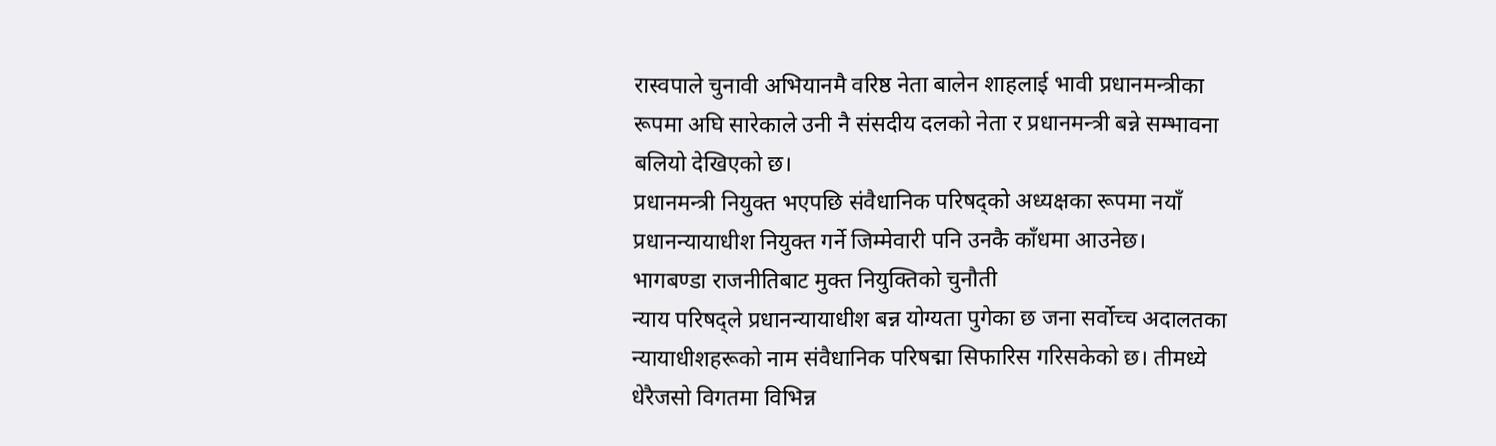रास्वपाले चुनावी अभियानमै वरिष्ठ नेता बालेन शाहलाई भावी प्रधानमन्त्रीका रूपमा अघि सारेकाले उनी नै संसदीय दलको नेता र प्रधानमन्त्री बन्ने सम्भावना बलियो देखिएको छ।
प्रधानमन्त्री नियुक्त भएपछि संवैधानिक परिषद्को अध्यक्षका रूपमा नयाँ प्रधानन्यायाधीश नियुक्त गर्ने जिम्मेवारी पनि उनकै काँधमा आउनेछ।
भागबण्डा राजनीतिबाट मुक्त नियुक्तिको चुनौती
न्याय परिषद्ले प्रधानन्यायाधीश बन्न योग्यता पुगेका छ जना सर्वोच्च अदालतका न्यायाधीशहरूको नाम संवैधानिक परिषद्मा सिफारिस गरिसकेको छ। तीमध्ये धेरैजसो विगतमा विभिन्न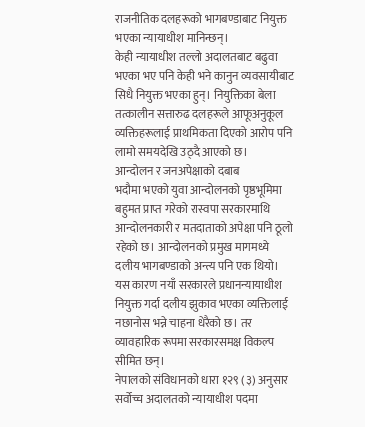राजनीतिक दलहरूको भागबण्डाबाट नियुक्त भएका न्यायाधीश मानिन्छन्।
केही न्यायाधीश तल्लो अदालतबाट बढुवा भएका भए पनि केही भने कानुन व्यवसायीबाट सिधै नियुक्त भएका हुन्। नियुक्तिका बेला तत्कालीन सत्तारुढ दलहरूले आफूअनुकूल व्यक्तिहरूलाई प्राथमिकता दिएको आरोप पनि लामो समयदेखि उठ्दै आएको छ।
आन्दोलन र जनअपेक्षाको दबाब
भदौमा भएको युवा आन्दोलनको पृष्ठभूमिमा बहुमत प्राप्त गरेको रास्वपा सरकारमाथि आन्दोलनकारी र मतदाताको अपेक्षा पनि ठूलो रहेको छ। आन्दोलनको प्रमुख मागमध्ये दलीय भागबण्डाको अन्त्य पनि एक थियो।
यस कारण नयाँ सरकारले प्रधानन्यायाधीश नियुक्त गर्दा दलीय झुकाव भएका व्यक्तिलाई नछानोस भन्ने चाहना धेरैको छ। तर व्यावहारिक रूपमा सरकारसमक्ष विकल्प सीमित छन्।
नेपालको संविधानको धारा १२९ (३) अनुसार सर्वोच्च अदालतको न्यायाधीश पदमा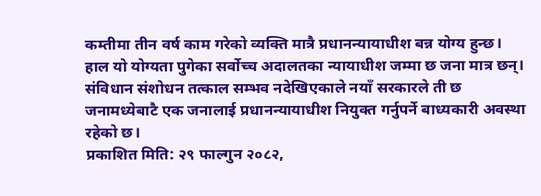कम्तीमा तीन वर्ष काम गरेको व्यक्ति मात्रै प्रधानन्यायाधीश बन्न योग्य हुन्छ। हाल यो योग्यता पुगेका सर्वोच्च अदालतका न्यायाधीश जम्मा छ जना मात्र छन्।
संविधान संशोधन तत्काल सम्भव नदेखिएकाले नयाँ सरकारले ती छ जनामध्येबाटै एक जनालाई प्रधानन्यायाधीश नियुक्त गर्नुपर्ने बाध्यकारी अवस्था रहेको छ।
प्रकाशित मिति: २९ फाल्गुन २०८२,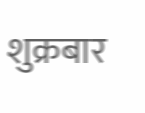शुक्रबार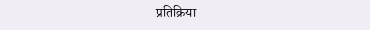प्रतिक्रिया